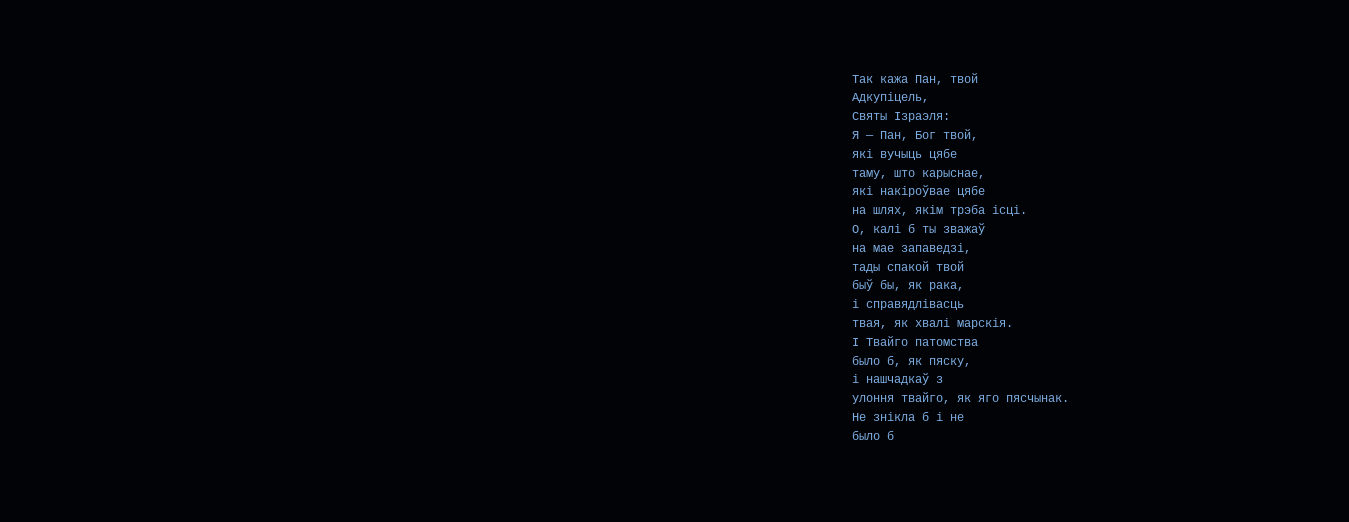Так кажа Пан, твой
Адкупіцель,
Святы Ізраэля:
Я — Пан, Бог твой,
які вучыць цябе
таму, што карыснае,
які накіроўвае цябе
на шлях, якім трэба ісці.
О, калі б ты зважаў
на мае запаведзі,
тады спакой твой
быў бы, як рака,
і справядлівасць
твая, як хвалі марскія.
І Твайго патомства
было б, як пяску,
і нашчадкаў з
улоння твайго, як яго пясчынак.
Не знікла б і не
было б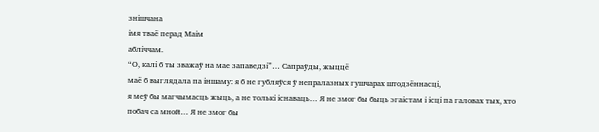знішчана
імя тваё перад Маім
абліччам.
“О, калі б ты зважаў на мае запаведзі”… Сапраўды, жыццё
маё б выглядала па іншаму: я б не губляўся ў непралазных гушчарах штодзённасці,
я меў бы магчымасць жыць, а не толькі існаваць… Я не змог бы быць эгаістам і ісці па галовах тых, хто
побач са мной… Я не змог бы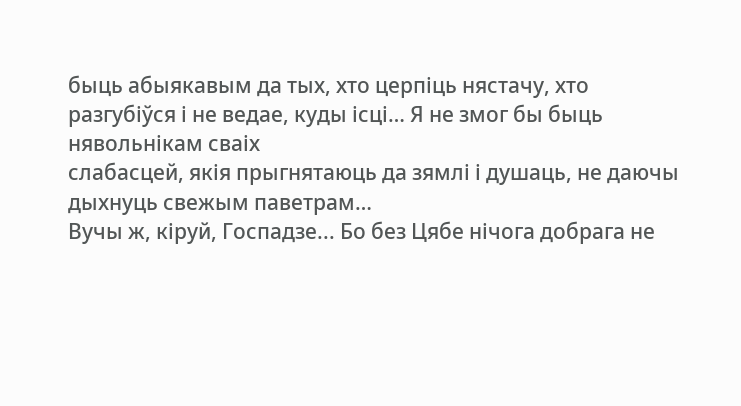быць абыякавым да тых, хто церпіць нястачу, хто
разгубіўся і не ведае, куды ісці… Я не змог бы быць нявольнікам сваіх
слабасцей, якія прыгнятаюць да зямлі і душаць, не даючы дыхнуць свежым паветрам…
Вучы ж, кіруй, Госпадзе... Бо без Цябе нічога добрага не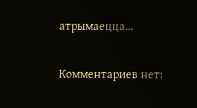атрымаецца…

Комментариев нет: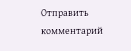Отправить комментарий